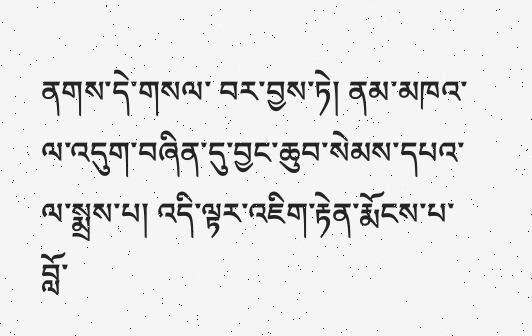ནགས་དེ་གསལ་ བར་བྱས་ཏེ། ནམ་མཁའ་ལ་འདུག་བཞིན་དུ་བྱང་ཆུབ་སེམས་དཔའ་ལ་སྨྲས་པ། འདི་ལྟར་འཇིག་རྟེན་རྨོངས་པ་བློ་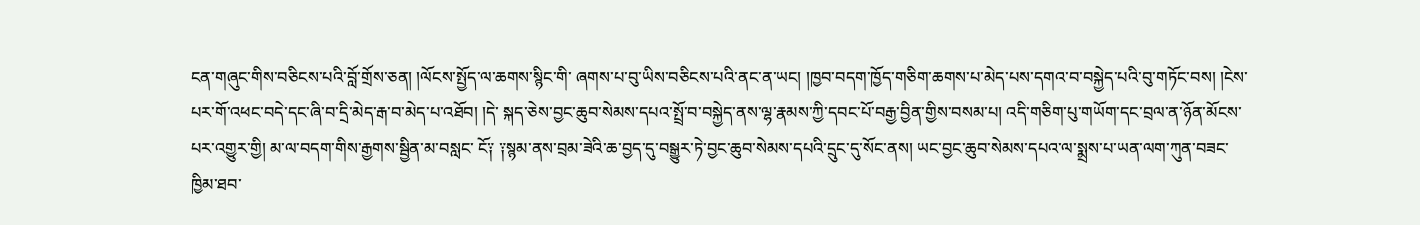ངན་གཞུང་གིས་བཅིངས་པའི་བློ་གྲོས་ཅན། །ལོངས་སྤྱོད་ལ་ཆགས་སྙིང་གི་ ཞགས་པ་བུ་ཡིས་བཅིངས་པའི་ནང་ན་ཡང། །ཁྱབ་བདག་ཁྱོད་གཅིག་ཆགས་པ་མེད་པས་དགའ་བ་བསྐྱེད་པའི་བུ་གཏོང་བས། །ངེས་པར་གོ་འཕང་བདེ་དང་ཞི་བ་དྲི་མེད་རྒ་བ་མེད་པ་འཐོབ། །དེ་ སྐད་ཅེས་བྱང་ཆུབ་སེམས་དཔའ་སྤྲོ་བ་བསྐྱེད་ནས་ལྷ་རྣམས་ཀྱི་དབང་པོ་བརྒྱ་བྱིན་གྱིས་བསམ་པ། འདི་གཅིག་པུ་གཡོག་དང་བྲལ་ན་ཉོན་མོངས་པར་འགྱུར་གྱི། མ་ལ་བདག་གིས་རྒྱགས་སྦྱིན་མ་བསླང་ ངོ༑ ༑སྙམ་ནས་བྲམ་ཟེའི་ཆ་བྱད་དུ་བསྒྱུར་ཏེ་བྱང་ཆུབ་སེམས་དཔའི་དྲུང་དུ་སོང་ནས། ཡང་བྱང་ཆུབ་སེམས་དཔའ་ལ་སྨྲས་པ་ཡན་ལག་ཀུན་བཟང་ཁྱིམ་ཐབ་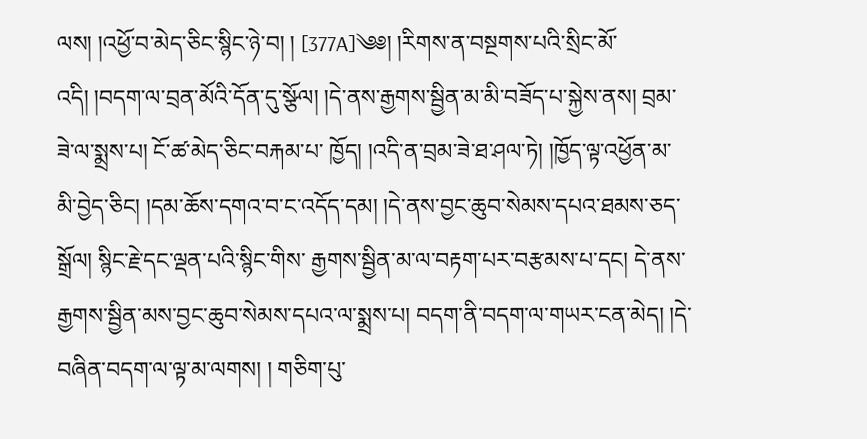ལས། །འཕྱོ་བ་མེད་ཅིང་སྙིང་ཉེ་བ། ། [377A]༄༅། །རིགས་ན་བསྔགས་པའི་སྲིང་མོ་འདི། །བདག་ལ་བྲན་མོའི་དོན་དུ་སྩོལ། །དེ་ནས་རྒྱགས་སྦྱིན་མ་མི་བཟོད་པ་སྐྱེས་ནས། བྲམ་ཟེ་ལ་སྨྲས་པ། ངོ་ཚ་མེད་ཅིང་བརྐམ་པ་ ཁྱོད། །འདི་ན་བྲམ་ཟེ་ཐ་ཤལ་ཏེ། །ཁྱོད་ལྟ་འཕྱོན་མ་མི་བྱེད་ཅིང། །དམ་ཆོས་དགའ་བ་ང་འདོད་དམ། །དེ་ནས་བྱང་ཆུབ་སེམས་དཔའ་ཐམས་ཅད་སྒྲོལ། སྙིང་རྗེ་དང་ལྡན་པའི་སྙིང་གིས་ རྒྱགས་སྦྱིན་མ་ལ་བརྟག་པར་བརྩམས་པ་དང། དེ་ནས་རྒྱགས་སྦྱིན་མས་བྱང་ཆུབ་སེམས་དཔའ་ལ་སྨྲས་པ། བདག་ནི་བདག་ལ་གཡར་ངན་མེད། །དེ་བཞིན་བདག་ལ་ལྟ་མ་ལགས། ། གཅིག་པུ་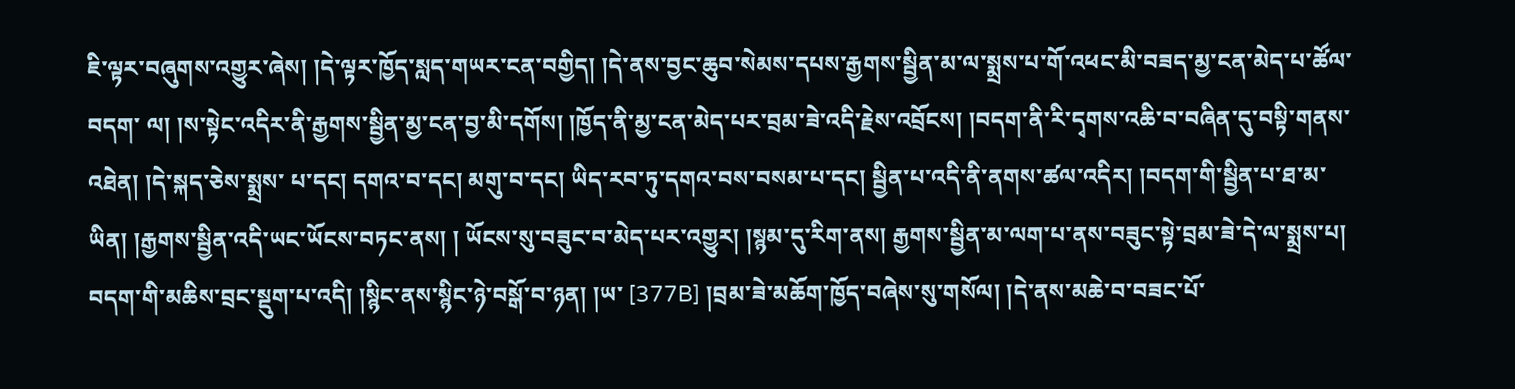ཇི་ལྟར་བཞུགས་འགྱུར་ཞེས། །དེ་ལྟར་ཁྱོད་སླད་གཡར་ངན་བགྱིད། །དེ་ནས་བྱང་ཆུབ་སེམས་དཔས་རྒྱགས་སྦྱིན་མ་ལ་སྨྲས་པ་གོ་འཕང་མི་བཟད་མྱ་ངན་མེད་པ་ཚོལ་བདག་ ལ། །ས་སྟེང་འདིར་ནི་རྒྱགས་སྦྱིན་མྱ་ངན་བྱ་མི་དགོས། །ཁྱོད་ནི་མྱ་ངན་མེད་པར་བྲམ་ཟེ་འདི་རྗེས་འབྲོངས། །བདག་ནི་རི་དྭགས་འཆི་བ་བཞིན་དུ་བསྟི་གནས་འཐེན། །དེ་སྐད་ཅེས་སྨྲས་ པ་དང། དགའ་བ་དང། མགུ་བ་དང། ཡིད་རབ་ཏུ་དགའ་བས་བསམ་པ་དང། སྦྱིན་པ་འདི་ནི་ནགས་ཚལ་འདིར། །བདག་གི་སྦྱིན་པ་ཐ་མ་ཡིན། །རྒྱགས་སྦྱིན་འདི་ཡང་ཡོངས་བཏང་ནས། ། ཡོངས་སུ་བཟུང་བ་མེད་པར་འགྱུར། །སྙམ་དུ་རིག་ནས། རྒྱགས་སྦྱིན་མ་ལག་པ་ནས་བཟུང་སྟེ་བྲམ་ཟེ་དེ་ལ་སྨྲས་པ། བདག་གི་མཆིས་བྲང་སྡུག་པ་འདི། །སྙིང་ནས་སྙིང་ཉེ་བསྒོ་བ་ཉན། །ཡ་ [377B] །བྲམ་ཟེ་མཆོག་ཁྱོད་བཞེས་སུ་གསོལ། །དེ་ནས་མཆེ་བ་བཟང་པོ་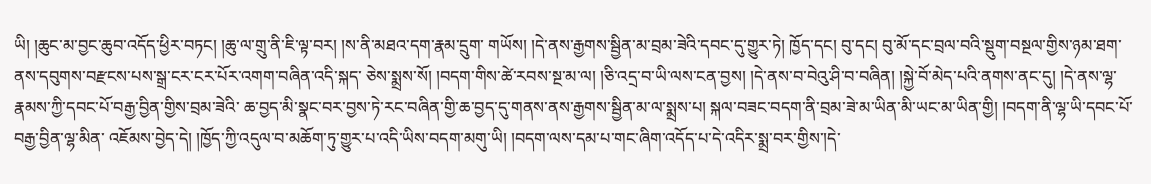ཡི། །ཆུང་མ་བྱང་ཆུབ་འདོད་ཕྱིར་བཏང། །ཆུ་ལ་གྲུ་ནི་ཇི་ལྟ་བར། །ས་ནི་མཐའ་དག་རྣམ་དྲུག་ གཡོས། །དེ་ནས་རྒྱགས་སྦྱིན་མ་བྲམ་ཟེའི་དབང་དུ་གྱུར་ཏེ། ཁྱོད་དང། བུ་དང། བུ་མོ་དང་བྲལ་བའི་སྡུག་བསྔལ་གྱིས་ཉམ་ཐག་ནས་དབུགས་བརྫངས་པས་སྒྲ་ངར་ངར་པོར་འགག་བཞིན་འདི་སྐད་ ཅེས་སྨྲས་སོ། །བདག་གིས་ཚེ་རབས་སྔ་མ་ལ། །ཅི་འདྲ་བ་ཡི་ལས་ངན་བྱས། །དེ་ནས་བ་བེའུ་ཤི་བ་བཞིན། །སྐྱེ་བོ་མེད་པའི་ནགས་ནང་དུ། །དེ་ནས་ལྷ་རྣམས་ཀྱི་དབང་པོ་བརྒྱ་བྱིན་གྱིས་བྲམ་ཟེའི་ ཆ་བྱད་མི་སྣང་བར་བྱས་ཏེ་རང་བཞིན་གྱི་ཆ་བྱད་དུ་གནས་ནས་རྒྱགས་སྦྱིན་མ་ལ་སྨྲས་པ། སྐལ་བཟང་བདག་ནི་བྲམ་ཟེ་མ་ཡིན་མི་ཡང་མ་ཡིན་གྱི། །བདག་ནི་ལྷ་ཡི་དབང་པོ་བརྒྱ་བྱིན་ལྷ་མིན་ འཇོམས་བྱེད་དེ། །ཁྱོད་ཀྱི་འདུལ་བ་མཆོག་ཏུ་གྱུར་པ་འདི་ཡིས་བདག་མགུ་ཡི། །བདག་ལས་དམ་པ་གང་ཞིག་འདོད་པ་དེ་འདིར་སྨྲ་བར་གྱིས་།དེ་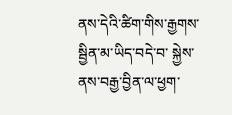ནས་དེའི་ཚིག་གིས་རྒྱགས་སྦྱིན་མ་ཡིད་བདེ་བ་ སྐྱེས་ནས་བརྒྱ་བྱིན་ལ་ཕྱག་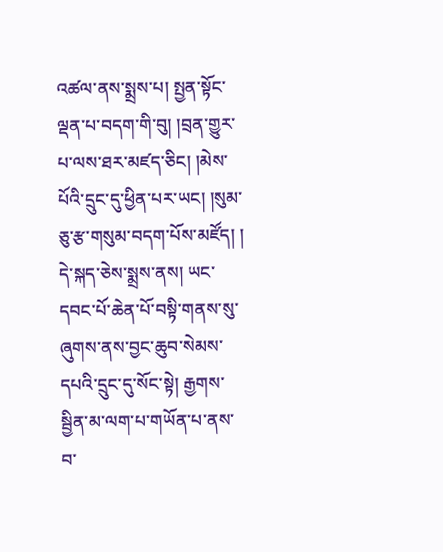འཚལ་ནས་སྨྲས་པ། སྤྱན་སྟོང་ལྡན་པ་བདག་གི་བུ། །བྲན་གྱུར་པ་ལས་ཐར་མཛད་ཅིང། །མེས་པོའི་དྲུང་དུ་ཕྱིན་པར་ཡང། །སུམ་ཅུ་རྩ་གསུམ་བདག་པོས་མཛོད། ། དེ་སྐད་ཅེས་སྨྲས་ནས། ཡང་དབང་པོ་ཆེན་པོ་བསྟི་གནས་སུ་ཞུགས་ནས་བྱང་ཆུབ་སེམས་དཔའི་དྲུང་དུ་སོང་སྟེ། རྒྱགས་སྦྱིན་མ་ལག་པ་གཡོན་པ་ནས་བ་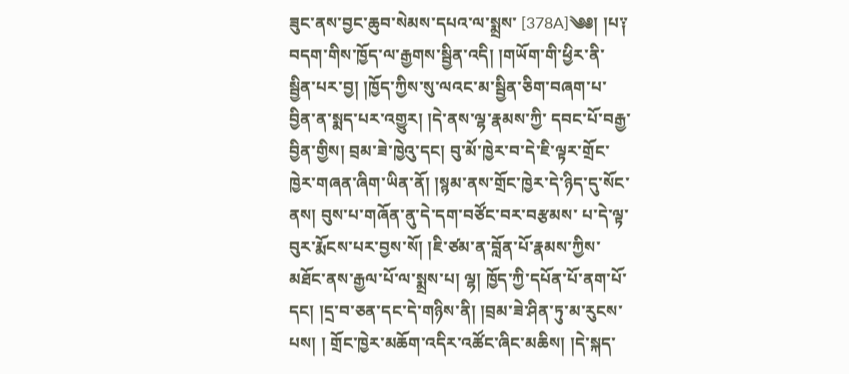ཟུང་ནས་བྱང་ཆུབ་སེམས་དཔའ་ལ་སྨྲས་ [378A]༄༅། །པ༑ བདག་གིས་ཁྱོད་ལ་རྒྱགས་སྦྱིན་འདི། །གཡོག་གི་ཕྱིར་ནི་སྦྱིན་པར་བྱ། །ཁྱོད་ཀྱིས་སུ་ལའང་མ་སྦྱིན་ཅིག་བཞག་པ་བྱིན་ན་སྨད་པར་འགྱུར། །དེ་ནས་ལྷ་རྣམས་ཀྱི་ དབང་པོ་བརྒྱ་བྱིན་གྱིས། བྲམ་ཟེ་ཁྱེའུ་དང། བུ་མོ་ཁྱེར་བ་དེ་ཇི་ལྟར་གྲོང་ཁྱེར་གཞན་ཞིག་ཡིན་ནོ། །སྙམ་ནས་གྲོང་ཁྱེར་དེ་ཉིད་དུ་སོང་ནས། བུས་པ་གཞོན་ནུ་དེ་དག་བཙོང་བར་བརྩམས་ པ་དེ་ལྟ་བུར་རྨོངས་པར་བྱས་སོ། །ཇི་ཙམ་ན་བློན་པོ་རྣམས་ཀྱིས་མཐོང་ནས་རྒྱལ་པོ་ལ་སྨྲས་པ། ལྷ། ཁྱོད་ཀྱི་དཔོན་པོ་ནག་པོ་དང། །དྲ་བ་ཅན་དང་དེ་གཉིས་ནི། །བྲམ་ཟེ་ཤིན་ཏུ་མ་རུངས་པས། ། གྲོང་ཁྱེར་མཆོག་འདིར་འཚོང་ཞིང་མཆིས། །དེ་སྐད་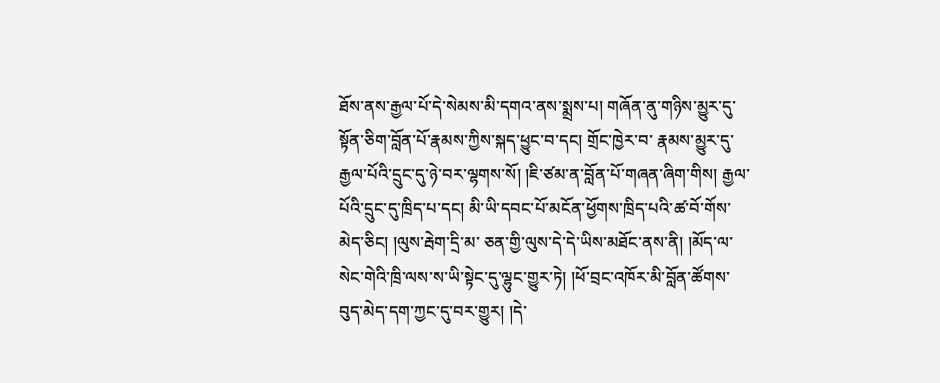ཐོས་ནས་རྒྱལ་པོ་དེ་སེམས་མི་དགའ་ནས་སྨྲས་པ། གཞོན་ནུ་གཉིས་མྱུར་དུ་སྟོན་ཅིག་བློན་པོ་རྣམས་ཀྱིས་སྐད་ཕྱུང་བ་དང། གྲོང་ཁྱེར་བ་ རྣམས་མྱུར་དུ་རྒྱལ་པོའི་དྲུང་དུ་ཉེ་བར་ལྷགས་སོ། །ཇི་ཙམ་ན་བློན་པོ་གཞན་ཞིག་གིས། རྒྱལ་པོའི་དྲུང་དུ་ཁྲིད་པ་དང། མི་ཡི་དབང་པོ་མངོན་ཕྱོགས་ཁྲིད་པའི་ཚ་བོ་གོས་མེད་ཅིང། །ལུས་རྦེག་དྲི་མ་ ཅན་གྱི་ལུས་དེ་དེ་ཡིས་མཐོང་ནས་ནི། །མོད་ལ་སེང་གེའི་ཁྲི་ལས་ས་ཡི་སྟེང་དུ་ལྷུང་གྱུར་ཏེ། །ཕོ་བྲང་འཁོར་མི་བློན་ཚོགས་བུད་མེད་དག་ཀྱང་དུ་བར་གྱུར། །དེ་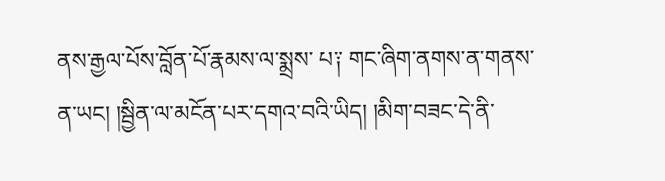ནས་རྒྱལ་པོས་བློན་པོ་རྣམས་ལ་སྨྲས་ པ༑ གང་ཞིག་ནགས་ན་གནས་ན་ཡང། །སྦྱིན་ལ་མངོན་པར་དགའ་བའི་ཡིད། །མིག་བཟང་དེ་ནི་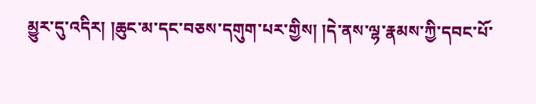མྱུར་དུ་འདིར། །ཆུང་མ་དང་བཅས་དགུག་པར་གྱིས། །དེ་ནས་ལྷ་རྣམས་ཀྱི་དབང་པོ་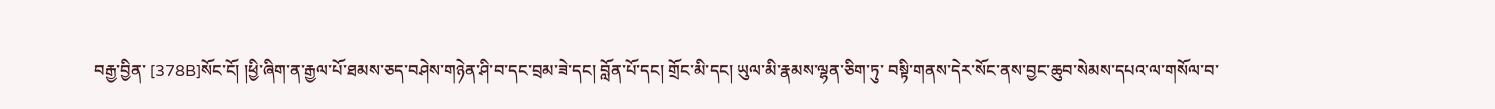བརྒྱ་བྱིན་ [378B]སོང་ངོ། །ཕྱི་ཞིག་ན་རྒྱལ་པོ་ཐམས་ཅད་བཤེས་གཉེན་ཤི་བ་དང་བྲམ་ཟེ་དང། བློན་པོ་དང། གྲོང་མི་དང། ཡུལ་མི་རྣམས་ལྷན་ཅིག་ཏུ་ བསྟི་གནས་དེར་སོང་ནས་བྱང་ཆུབ་སེམས་དཔའ་ལ་གསོལ་བ་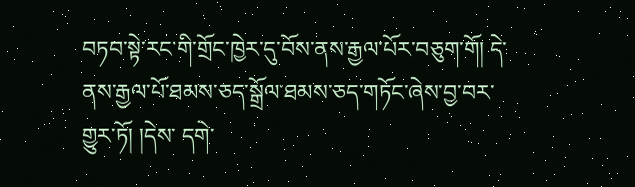བཏབ་སྟེ་རང་གི་གྲོང་ཁྱེར་དུ་བོས་ནས་རྒྱལ་པོར་བཅུག་གོ། དེ་ནས་རྒྱལ་པོ་ཐམས་ཅད་སྒྲོལ་ཐམས་ཅད་གཏོང་ཞེས་བྱ་བར་གྱུར་ཏོ། །དེས་ དགེ་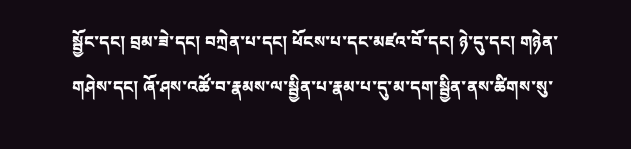སྦྱོང་དང། བྲམ་ཟེ་དང། བཀྲེན་པ་དང། ཕོངས་པ་དང་མཛའ་བོ་དང། ཉེ་དུ་དང། གཉེན་གཤེས་དང། ཞོ་ཤས་འཚོ་བ་རྣམས་ལ་སྦྱིན་པ་རྣམ་པ་དུ་མ་དག་སྦྱིན་ནས་ཚིགས་སུ་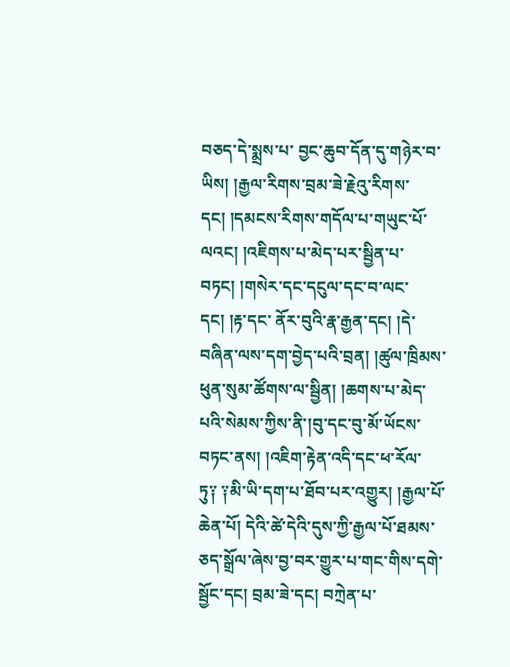བཅད་དེ་སྨྲས་པ་ བྱང་ཆུབ་དོན་དུ་གཉེར་བ་ཡིས། །རྒྱལ་རིགས་བྲམ་ཟེ་རྗེའུ་རིགས་དང། །དམངས་རིགས་གདོལ་པ་གཡུང་པོ་ལའང། །འཇིགས་པ་མེད་པར་སྦྱིན་པ་བཏང། །གསེར་དང་དངུལ་དང་བ་ལང་དང། །རྟ་དང་ ནོར་བུའི་རྣ་རྒྱན་དང། །དེ་བཞིན་ལས་དག་བྱེད་པའི་བྲན། །ཚུལ་ཁྲིམས་ཕུན་སུམ་ཚོགས་ལ་སྦྱིན། །ཆགས་པ་མེད་པའི་སེམས་ཀྱིས་ནི་།བུ་དང་བུ་མོ་ཡོངས་བཏང་ནས། །འཇིག་རྟེན་འདི་དང་ཕ་རོལ་ ཏུ༑ ༑མི་ཡི་དག་པ་ཐོབ་པར་འགྱུར། །རྒྱལ་པོ་ཆེན་པོ། དེའི་ཚེ་དེའི་དུས་ཀྱི་རྒྱལ་པོ་ཐམས་ཅད་སྒྲོལ་ཞེས་བྱ་བར་གྱུར་པ་གང་གིས་དགེ་སྦྱོང་དང། བྲམ་ཟེ་དང། བཀྲེན་པ་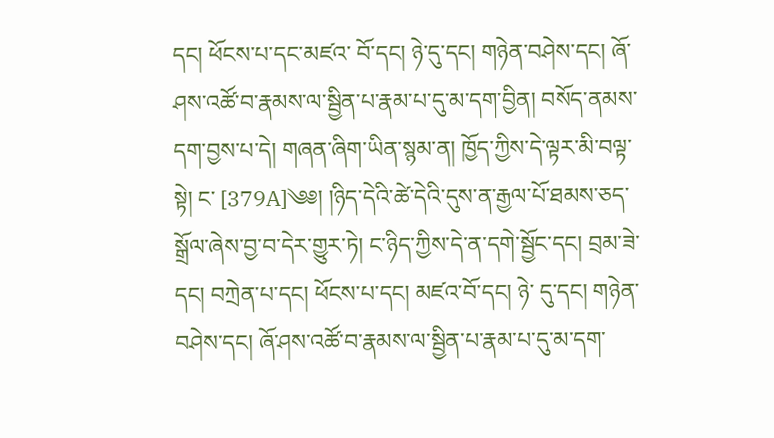དང། ཕོངས་པ་དང་མཛའ་ བོ་དང། ཉེ་དུ་དང། གཉེན་བཤེས་དང། ཞོ་ཤས་འཚོ་བ་རྣམས་ལ་སྦྱིན་པ་རྣམ་པ་དུ་མ་དག་བྱིན། བསོད་ནམས་དག་བྱས་པ་དེ། གཞན་ཞིག་ཡིན་སྙམ་ན། ཁྱོད་ཀྱིས་དེ་ལྟར་མི་བལྟ་སྟེ། ང་ [379A]༄༅། །ཉིད་དེའི་ཚེ་དེའི་དུས་ན་རྒྱལ་པོ་ཐམས་ཅད་སྒྲོལ་ཞེས་བྱ་བ་དེར་གྱུར་ཏེ། ང་ཉིད་ཀྱིས་དེ་ན་དགེ་སྦྱོང་དང། བྲམ་ཟེ་དང། བཀྲེན་པ་དང། ཕོངས་པ་དང། མཛའ་བོ་དང། ཉེ་ དུ་དང། གཉེན་བཤེས་དང། ཞོ་ཤས་འཚོ་བ་རྣམས་ལ་སྦྱིན་པ་རྣམ་པ་དུ་མ་དག་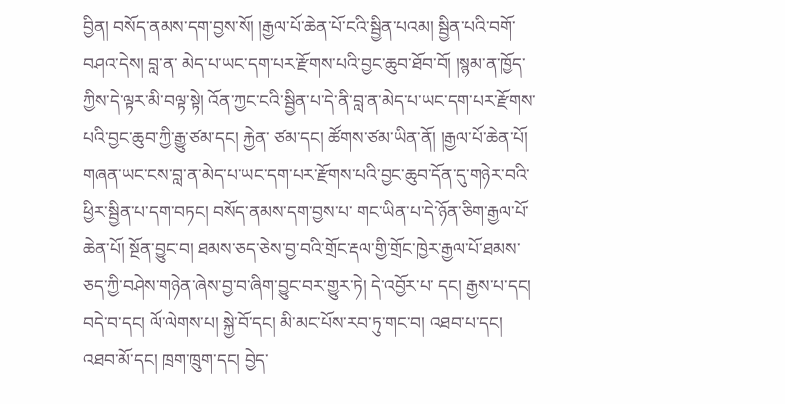བྱིན། བསོད་ནམས་དག་བྱས་སོ། །རྒྱལ་པོ་ཆེན་པོ་ངའི་སྦྱིན་པའམ། སྦྱིན་པའི་བགོ་བཤའ་དེས། བླ་ན་ མེད་པ་ཡང་དག་པར་རྫོགས་པའི་བྱང་ཆུབ་ཐོབ་བོ། །སྙམ་ན་ཁྱོད་ཀྱིས་དེ་ལྟར་མི་བལྟ་སྟེ། འོན་ཀྱང་ངའི་སྦྱིན་པ་དེ་ནི་བླ་ན་མེད་པ་ཡང་དག་པར་རྫོགས་པའི་བྱང་ཆུབ་ཀྱི་རྒྱུ་ཙམ་དང། རྐྱེན་ ཙམ་དང། ཚོགས་ཙམ་ཡིན་ནོ། །རྒྱལ་པོ་ཆེན་པོ། གཞན་ཡང་ངས་བླ་ན་མེད་པ་ཡང་དག་པར་རྫོགས་པའི་བྱང་ཆུབ་དོན་དུ་གཉེར་བའི་ཕྱིར་སྦྱིན་པ་དག་བཏང། བསོད་ནམས་དག་བྱས་པ་ གང་ཡིན་པ་དེ་ཉོན་ཅིག་རྒྱལ་པོ་ཆེན་པོ། སྔོན་བྱུང་བ། ཐམས་ཅད་ཅེས་བྱ་བའི་གྲོང་རྡལ་གྱི་གྲོང་ཁྱེར་རྒྱལ་པོ་ཐམས་ཅད་ཀྱི་བཤེས་གཉེན་ཞེས་བྱ་བ་ཞིག་བྱུང་བར་གྱུར་ཏེ། དེ་འབྱོར་པ་ དང། རྒྱས་པ་དང། བདེ་བ་དང། ལོ་ལེགས་པ། སྐྱེ་བོ་དང། མི་མང་པོས་རབ་ཏུ་གང་བ། འཐབ་པ་དང། འཐབ་མོ་དང། ཁྲག་ཁྲུག་དང། བྱེད་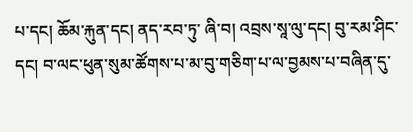པ་དང། ཆོམ་རྐུན་དང། ནད་རབ་ཏུ་ ཞི་བ། འབྲས་སཱ་ལུ་དང། བུ་རམ་ཤིང་དང། བ་ལང་ཕུན་སུམ་ཚོགས་པ་མ་བུ་གཅིག་པ་ལ་བྱམས་པ་བཞིན་དུ་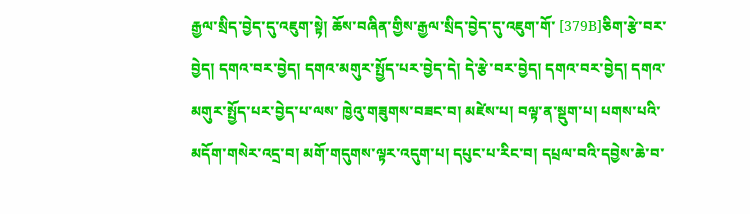རྒྱལ་སྲིད་བྱེད་དུ་འཇུག་སྟེ། ཆོས་བཞིན་གྱིས་རྒྱལ་སྲིད་བྱེད་དུ་འཇུག་གོ་ [379B]ཅིག་རྩེ་བར་བྱེད། དགའ་བར་བྱེད། དགའ་མགུར་སྤྱོད་པར་བྱེད་དེ། དེ་རྩེ་བར་བྱེད། དགའ་བར་བྱེད། དགའ་མགུར་སྤྱོད་པར་བྱེད་པ་ལས་ ཁྱེའུ་གཟུགས་བཟང་བ། མཛེས་པ། བལྟ་ན་སྡུག་པ། པགས་པའི་མདོག་གསེར་འདྲ་བ། མགོ་གདུགས་ལྟར་འདུག་པ། དཔུང་པ་རིང་བ། དཔྲལ་བའི་དབྱེས་ཆེ་བ་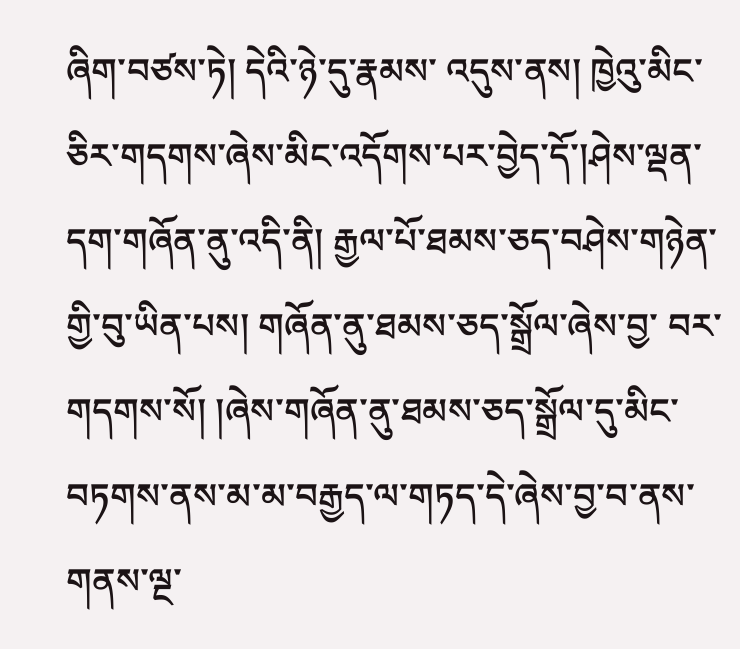ཞིག་བཙས་ཏེ། དེའི་ཉེ་དུ་རྣམས་ འདུས་ནས། ཁྱེའུ་མིང་ཅིར་གདགས་ཞེས་མིང་འདོགས་པར་བྱེད་དོ་།ཤེས་ལྡན་དག་གཞོན་ནུ་འདི་ནི། རྒྱལ་པོ་ཐམས་ཅད་བཤེས་གཉེན་གྱི་བུ་ཡིན་པས། གཞོན་ནུ་ཐམས་ཅད་སྒྲོལ་ཞེས་བྱ་ བར་གདགས་སོ། །ཞེས་གཞོན་ནུ་ཐམས་ཅད་སྒྲོལ་དུ་མིང་བཏགས་ནས་མ་མ་བརྒྱད་ལ་གཏད་དེ་ཞེས་བྱ་བ་ནས་གནས་ལྔ་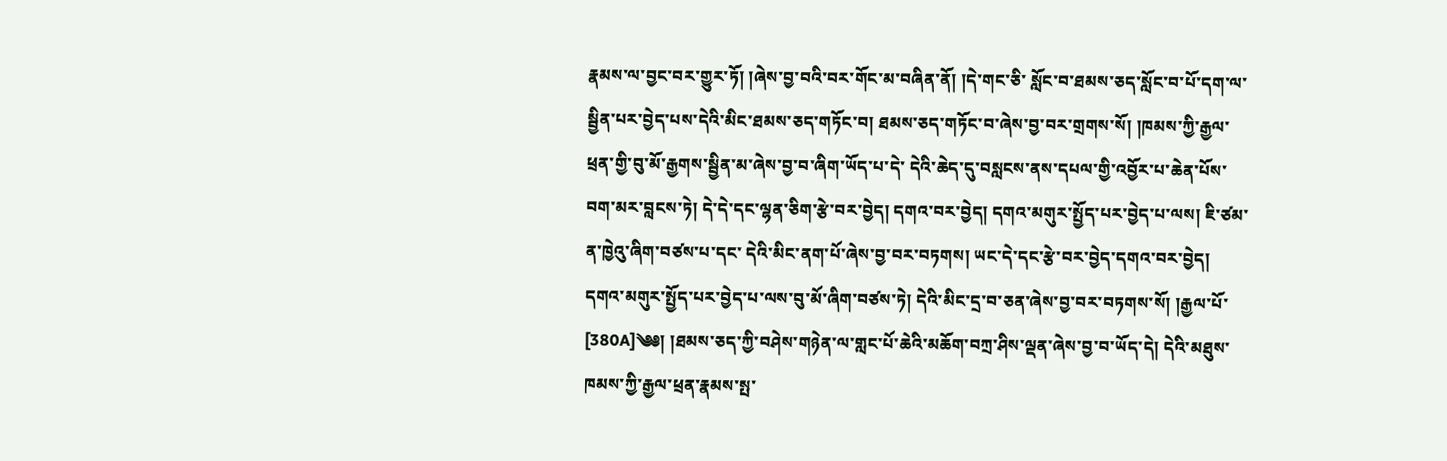རྣམས་ལ་བྱང་བར་གྱུར་ཏོ། །ཞེས་བྱ་བའི་བར་གོང་མ་བཞིན་ནོ། །དེ་གང་ཅི་ སློང་བ་ཐམས་ཅད་སློང་བ་པོ་དག་ལ་སྦྱིན་པར་བྱེད་པས་དེའི་མིང་ཐམས་ཅད་གཏོང་བ། ཐམས་ཅད་གཏོང་བ་ཞེས་བྱ་བར་གྲགས་སོ། །ཁམས་ཀྱི་རྒྱལ་ཕྲན་གྱི་བུ་མོ་རྒྱགས་སྦྱིན་མ་ཞེས་བྱ་བ་ཞིག་ཡོད་པ་དེ་ དེའི་ཆེད་དུ་བསླངས་ནས་དཔལ་གྱི་འབྱོར་པ་ཆེན་པོས་བག་མར་བླངས་ཏེ། དེ་དེ་དང་ལྷན་ཅིག་རྩེ་བར་བྱེད། དགའ་བར་བྱེད། དགའ་མགུར་སྤྱོད་པར་བྱེད་པ་ལས། ཇི་ཙམ་ན་ཁྱེའུ་ཞིག་བཙས་པ་དང་ དེའི་མིང་ནག་པོ་ཞེས་བྱ་བར་བཏགས། ཡང་དེ་དང་རྩེ་བར་བྱེད་དགའ་བར་བྱེད། དགའ་མགུར་སྤྱོད་པར་བྱེད་པ་ལས་བུ་མོ་ཞིག་བཙས་ཏེ། དེའི་མིང་དྲ་བ་ཅན་ཞེས་བྱ་བར་བཏགས་སོ། །རྒྱལ་པོ་ [380A]༄༅། །ཐམས་ཅད་ཀྱི་བཤེས་གཉེན་ལ་གླང་པོ་ཆེའི་མཆོག་བཀྲ་ཤིས་ལྡན་ཞེས་བྱ་བ་ཡོད་དེ། དེའི་མཐུས་ཁམས་ཀྱི་རྒྱལ་ཕྲན་རྣམས་སྤ་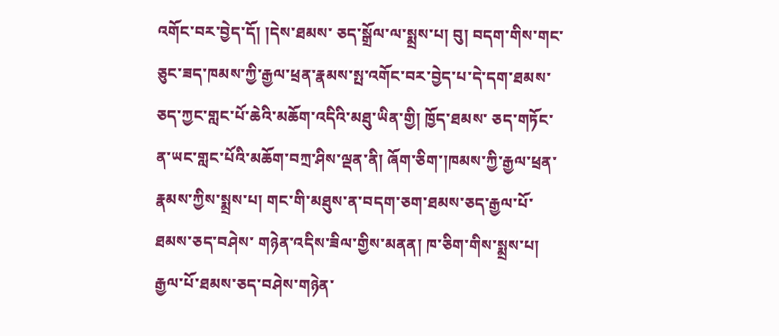འགོང་བར་བྱེད་དོ། །དེས་ཐམས་ ཅད་སྒྲོལ་ལ་སྨྲས་པ། བུ། བདག་གིས་གང་ཅུང་ཟད་ཁམས་ཀྱི་རྒྱལ་ཕྲན་རྣམས་སྤ་འགོང་བར་བྱེད་པ་དེ་དག་ཐམས་ཅད་ཀྱང་གླང་པོ་ཆེའི་མཆོག་འདིའི་མཐུ་ཡིན་གྱི། ཁྱོད་ཐམས་ ཅད་གཏོང་ན་ཡང་གླང་པོའི་མཆོག་བཀྲ་ཤིས་ལྡན་ནི། ཞོག་ཅིག་།ཁམས་ཀྱི་རྒྱལ་ཕྲན་རྣམས་ཀྱིས་སྨྲས་པ། གང་གི་མཐུས་ན་བདག་ཅག་ཐམས་ཅད་རྒྱལ་པོ་ཐམས་ཅད་བཤེས་ གཉེན་འདིས་ཟིལ་གྱིས་མནན། ཁ་ཅིག་གིས་སྨྲས་པ། རྒྱལ་པོ་ཐམས་ཅད་བཤེས་གཉེན་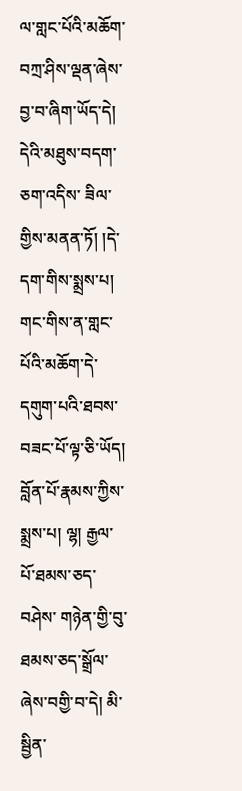ལ་གླང་པོའི་མཆོག་བཀྲ་ཤིས་ལྡན་ཞེས་བྱ་བ་ཞིག་ཡོད་དེ། དེའི་མཐུས་བདག་ཅག་འདིས་ ཟིལ་གྱིས་མནན་ཏོ། །དེ་དག་གིས་སྨྲས་པ། གང་གིས་ན་གླང་པོའི་མཆོག་དེ་དགུག་པའི་ཐབས་བཟང་པོ་ལྟ་ཅི་ཡོད། བློན་པོ་རྣམས་ཀྱིས་སྨྲས་པ། ལྷ། རྒྱལ་པོ་ཐམས་ཅད་བཤེས་ གཉེན་གྱི་བུ་ཐམས་ཅད་སྒྲོལ་ཞེས་བགྱི་བ་དེ། མི་སྦྱིན་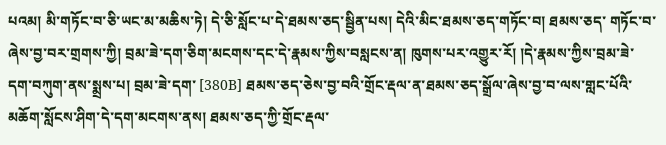པའམ། མི་གཏོང་བ་ཅི་ཡང་མ་མཆིས་ཏེ། དེ་ཅི་སློང་པ་དེ་ཐམས་ཅད་སྦྱིན་པས། དེའི་མིང་ཐམས་ཅད་གཏོང་བ། ཐམས་ཅད་ གཏོང་བ་ཞེས་བྱ་བར་གྲགས་ཀྱི། བྲམ་ཟེ་དག་ཅིག་མངགས་དང་དེ་རྣམས་ཀྱིས་བསླངས་ན། ཁུགས་པར་འགྱུར་རོ། །དེ་རྣམས་ཀྱིས་བྲམ་ཟེ་དག་བཀུག་ནས་སྨྲས་པ། བྲམ་ཟེ་དག་ [380B] ཐམས་ཅད་ཅེས་བྱ་བའི་གྲོང་རྡལ་ན་ཐམས་ཅད་སྒྲོལ་ཞེས་བྱ་བ་ལས་གླང་པོའི་མཆོག་སློངས་ཤིག་དེ་དག་མངགས་ནས། ཐམས་ཅད་ཀྱི་གྲོང་རྡལ་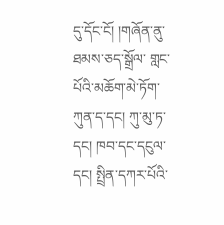དུ་དོང་ངོ། །གཞོན་ནུ་ཐམས་ཅད་སྒྲོལ་ གླང་པོའི་མཆོག་མེ་ཏོག་ཀུན་ད་དང། ཀུ་མུ་ཏ་དང། ཁབ་དང་དངུལ་དང། སྤྲིན་དཀར་པོའི་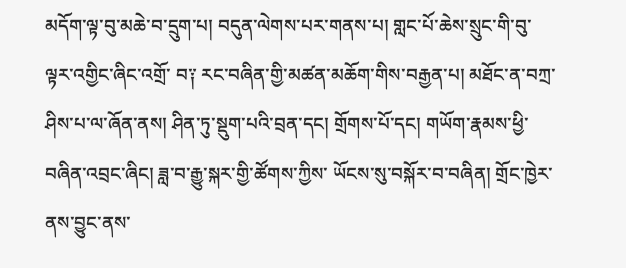མདོག་ལྟ་བུ་མཆེ་བ་དྲུག་པ། བདུན་ལེགས་པར་གནས་པ། གླང་པོ་ཆེས་སྲུང་གི་བུ་ལྟར་འགྱིང་ཞིང་འགྲོ་ བ༑ རང་བཞིན་གྱི་མཚན་མཆོག་གིས་བརྒྱན་པ། མཐོང་ན་བཀྲ་ཤིས་པ་ལ་ཞོན་ནས། ཤིན་ཏུ་སྡུག་པའི་བྲན་དང། གྲོགས་པོ་དང། གཡོག་རྣམས་ཕྱི་བཞིན་འབྲང་ཞིང། ཟླ་བ་རྒྱུ་སྐར་གྱི་ཚོགས་ཀྱིས་ ཡོངས་སུ་བསྐོར་བ་བཞིན། གྲོང་ཁྱེར་ནས་བྱུང་ནས་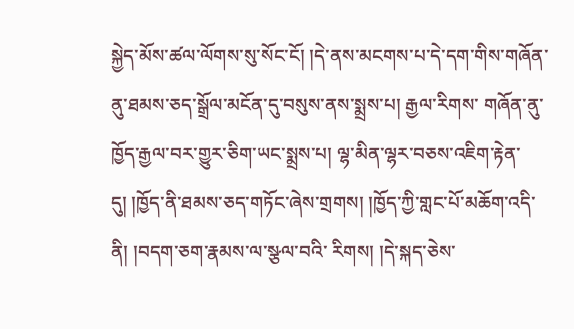སྐྱེད་མོས་ཚལ་ལོགས་སུ་སོང་ངོ། །དེ་ནས་མངགས་པ་དེ་དག་གིས་གཞོན་ནུ་ཐམས་ཅད་སྒྲོལ་མངོན་དུ་བསུས་ནས་སྨྲས་པ། རྒྱལ་རིགས་ གཞོན་ནུ་ཁྱོད་རྒྱལ་བར་གྱུར་ཅིག་ཡང་སྨྲས་པ། ལྷ་མིན་ལྷར་བཅས་འཇིག་རྟེན་དུ། །ཁྱོད་ནི་ཐམས་ཅད་གཏོང་ཞེས་གྲགས། །ཁྱོད་ཀྱི་གླང་པོ་མཆོག་འདི་ནི། །བདག་ཅག་རྣམས་ལ་སྩལ་བའི་ རིགས། །དེ་སྐད་ཅེས་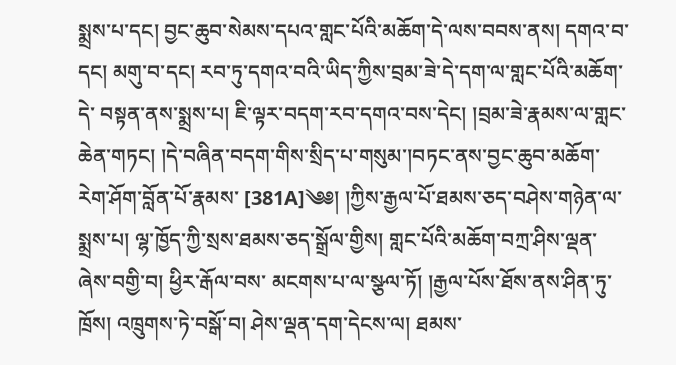སྨྲས་པ་དང། བྱང་ཆུབ་སེམས་དཔའ་གླང་པོའི་མཆོག་དེ་ལས་བབས་ནས། དགའ་བ་དང། མགུ་བ་དང། རབ་ཏུ་དགའ་བའི་ཡིད་ཀྱིས་བྲམ་ཟེ་དེ་དག་ལ་གླང་པོའི་མཆོག་དེ་ བསྟན་ནས་སྨྲས་པ། ཇི་ལྟར་བདག་རབ་དགའ་བས་དེང། །བྲམ་ཟེ་རྣམས་ལ་གླང་ཆེན་གཏང། །དེ་བཞིན་བདག་གིས་སྲིད་པ་གསུམ་།བཏང་ནས་བྱང་ཆུབ་མཆོག་རེག་ཤོག་བློན་པོ་རྣམས་ [381A]༄༅། །ཀྱིས་རྒྱལ་པོ་ཐམས་ཅད་བཤེས་གཉེན་ལ་སྨྲས་པ། ལྷ་ཁྱོད་ཀྱི་སྲས་ཐམས་ཅད་སྒྲོལ་གྱིས། གླང་པོའི་མཆོག་བཀྲ་ཤིས་ལྡན་ཞེས་བགྱི་བ། ཕྱིར་རྒོལ་བས་ མངགས་པ་ལ་སྩལ་ཏོ། །རྒྱལ་པོས་ཐོས་ནས་ཤིན་ཏུ་ཁྲོས། འཁྲུགས་ཏེ་བསྒོ་བ། ཤེས་ལྡན་དག་དེངས་ལ། ཐམས་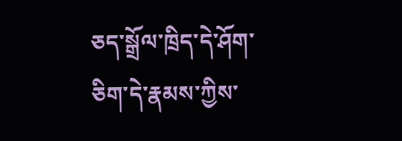ཅད་སྒྲོལ་ཁྲིད་དེ་ཤོག་ཅིག་དེ་རྣམས་ཀྱིས་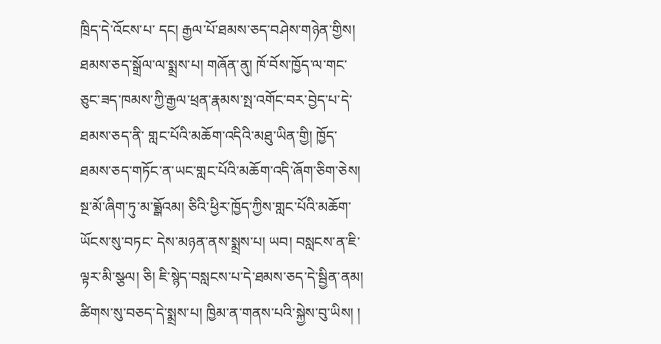ཁྲིད་དེ་འོངས་པ་ དང། རྒྱལ་པོ་ཐམས་ཅད་བཤེས་གཉེན་གྱིས། ཐམས་ཅད་སྒྲོལ་ལ་སྨྲས་པ། གཞོན་ནུ། ཁོ་བོས་ཁྱོད་ལ་གང་ཅུང་ཟད་ཁམས་ཀྱི་རྒྱལ་ཕྲན་རྣམས་སྤ་འགོང་བར་བྱེད་པ་དེ་ཐམས་ཅད་ནི་ གླང་པོའི་མཆོག་འདིའི་མཐུ་ཡིན་གྱི། ཁྱོད་ཐམས་ཅད་གཏོང་ན་ཡང་གླང་པོའི་མཆོག་འདི་ཞོག་ཅིག་ཅེས། སྔ་མོ་ཞིག་ཏུ་མ་བྶྒོའམ། ཅིའི་ཕྱིར་ཁྱོད་ཀྱིས་གླང་པོའི་མཆོག་ཡོངས་སུ་བཏང་ དེས་མཉན་ནས་སྨྲས་པ། ཡབ། བསླངས་ན་ཇི་ལྟར་མི་སྩལ། ཅི། ཇི་སྙེད་བསླངས་པ་དེ་ཐམས་ཅད་དེ་སྦྱིན་ནམ། ཚིགས་སུ་བཅད་དེ་སྨྲས་པ། ཁྱིམ་ན་གནས་པའི་སྐྱེས་བུ་ཡིས། །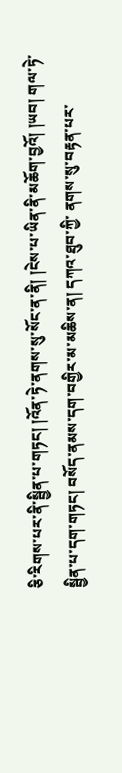ཅི་རིགས་པར་ནི་སྦྱིན་པ་གཏང། །འོན་ཏེ་ནགས་སུ་སོང་ན་ནི། །ངེས་པ་ཡིན་ནི་མཆོག་བྱའོ། །ཡབ། གལ་ཏེ་སྦྱིན་པ་དག་གཏང། བསོད་ནམས་དག་བགྱིར་མ་མཆིས་ན། དཀའ་ཐུབ་ཀྱི་ ནགས་སུ་བརྟན་པར་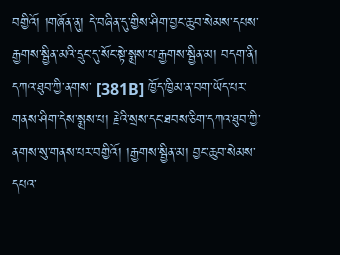བགྱིའོ། །གཞོན་ནུ། དེ་བཞིན་དུ་གྱིས་ཤིག་བྱང་ཆུབ་སེམས་དཔས་རྒྱགས་སྦྱིན་མའི་དྲུང་དུ་སོང་སྟེ་སྨྲས་པ་རྒྱགས་སྦྱིན་མ། བདག་ནི། དཀའ་ཐུབ་ཀྱི་ནགས་ [381B] ཁྱོད་ཁྱིམ་ན་བག་ཡོད་པར་གནས་ཤིག་དེས་སྨྲས་པ། རྗེའི་སྲས་དང་ཐབས་ཅིག་དཀའ་ཐུབ་ཀྱི་ནགས་སུ་གནས་པར་བགྱིའོ། །རྒྱགས་སྦྱིན་མ། བྱང་ཆུབ་སེམས་དཔའ་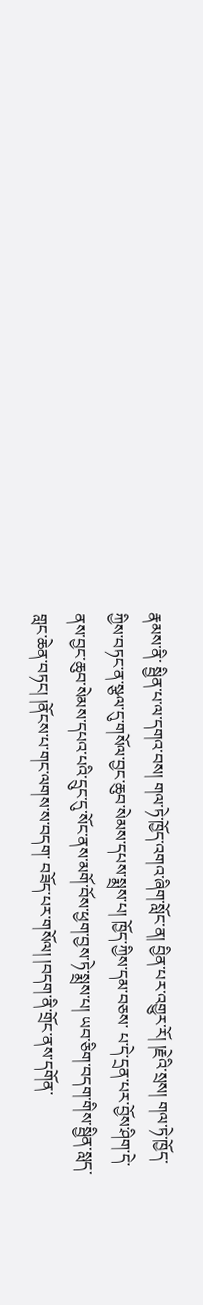རྣམས་ནི་ སྦྱིན་པ་ལ་དགའ་བས། གལ་ཏེ་ཁྱོད་འགའ་ཞིག་སློང་ན། བྱིན་པར་འགྱུར་རོ། །རྗེའི་སྲས། གལ་ཏེ་ཁྱོད་ཀྱིས་བཏང་ན་སྩལ་དུ་གསོལ་བྱང་ཆུབ་སེམས་དཔས་སྨྲས་པ། ཁྱོད་ཀྱིས་དམ་བཅས་ པ་དེ་དྲན་པར་བྱོས་ཤིག་དེ་ནས་བྱང་ཆུབ་སེམས་དཔའ་པའི་དྲུང་དུ་སོང་ནས་མགོ་བོས་ཕྱག་བྱས་ཏེ་སྨྲས་པ། ཡབ་ཅིག་བདག་གིས་སྦྱིན་སླད་གླང་ཆེན་བཏང། །ནོངས་པ་གང་ལགས་ས་བདག་ བཟོད་པར་གསོལ། །བདག་ནི་གྲོང་ནས་དགོན་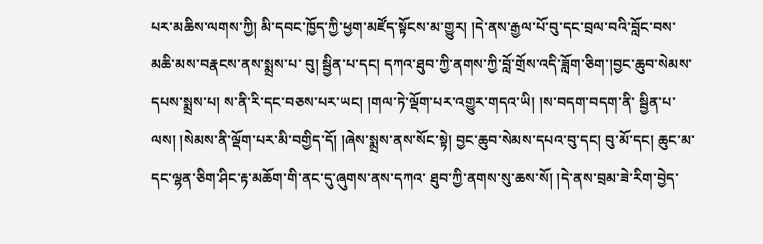པར་མཆིས་ལགས་ཀྱི། མི་དབང་ཁྱོད་ཀྱི་ཕྱག་མཛོད་སྟོངས་མ་གྱུར། །དེ་ནས་རྒྱལ་པོ་བུ་དང་བྲལ་བའི་བློང་བས་མཆི་མས་བརྣངས་ནས་སྨྲས་པ་ བུ། སྦྱིན་པ་དང། དཀའ་ཐུབ་ཀྱི་ནགས་ཀྱི་བློ་གྲོས་འདི་ཟློག་ཅིག་།བྱང་ཆུབ་སེམས་དཔས་སྨྲས་པ། ས་ནི་རི་དང་བཅས་པར་ཡང། །གལ་ཏེ་ལྡོག་པར་འགྱུར་གདའ་ཡི། །ས་བདག་བདག་ནི་ སྦྱིན་པ་ལས། །སེམས་ནི་ལྡོག་པར་མི་བགྱིད་དོ། །ཞེས་སྨྲས་ནས་སོང་སྟེ། བྱང་ཆུབ་སེམས་དཔའ་བུ་དང། བུ་མོ་དང། ཆུང་མ་དང་ལྷན་ཅིག་ཤིང་རྟ་མཆོག་གི་ནང་དུ་ཞུགས་ནས་དཀའ་ ཐུབ་ཀྱི་ནགས་སུ་ཆས་སོ། །དེ་ནས་བྲམ་ཟེ་རིག་བྱེད་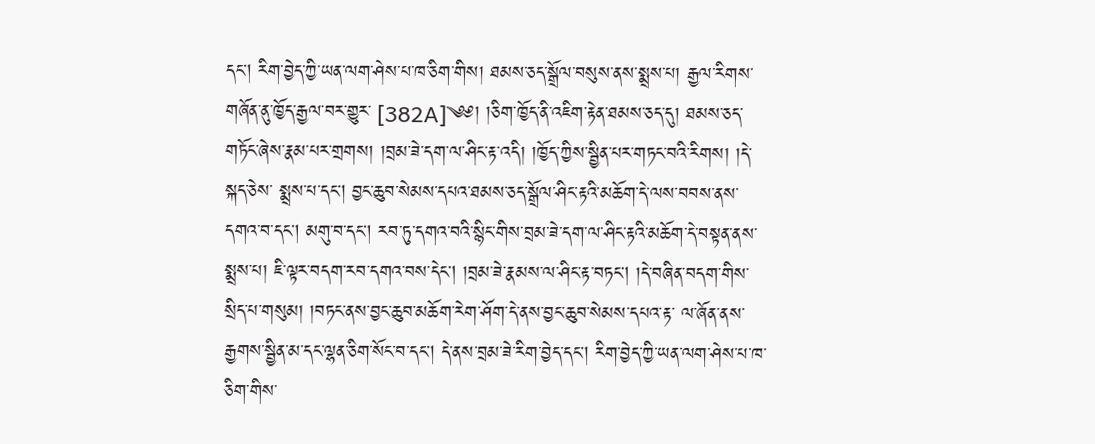དང། རིག་བྱེད་ཀྱི་ཡན་ལག་ཤེས་པ་ཁ་ཅིག་གིས། ཐམས་ཅད་སྒྲོལ་བསུས་ནས་སྨྲས་པ། རྒྱལ་རིགས་གཞོན་ནུ་ཁྱོད་རྒྱལ་བར་གྱུར་ [382A]༄༅། །ཅིག་ཁྱོད་ནི་འཇིག་རྟེན་ཐམས་ཅད་དུ། ཐམས་ཅད་གཏོང་ཞེས་རྣམ་པར་གྲགས། །བྲམ་ཟེ་དག་ལ་ཤིང་རྟ་འདི། །ཁྱོད་ཀྱིས་སྦྱིན་པར་གཏང་བའི་རིགས། །དེ་སྐད་ཅེས་ སྨྲས་པ་དང། བྱང་ཆུབ་སེམས་དཔའ་ཐམས་ཅད་སྒྲོལ་ཤིང་རྟའི་མཆོག་དེ་ལས་བབས་ནས་དགའ་བ་དང། མགུ་བ་དང། རབ་ཏུ་དགའ་བའི་སྙིང་གིས་བྲམ་ཟེ་དག་ལ་ཤིང་རྟའི་མཆོག་དེ་བསྟན་ནས་ སྨྲས་པ། ཇི་ལྟར་བདག་རབ་དགའ་བས་དེང། །བྲམ་ཟེ་རྣམས་ལ་ཤིང་རྟ་བཏང། །དེ་བཞིན་བདག་གིས་སྲིད་པ་གསུམ། །བཏང་ནས་བྱང་ཆུབ་མཆོག་རེག་ཤོག་དེ་ནས་བྱང་ཆུབ་སེམས་དཔའ་རྟ་ ལ་ཞོན་ནས་རྒྱགས་སྦྱིན་མ་དང་ལྷན་ཅིག་སོང་བ་དང། དེ་ནས་བྲམ་ཟེ་རིག་བྱེད་དང། རིག་བྱེད་ཀྱི་ཡན་ལག་ཤེས་པ་ཁ་ཅིག་གིས་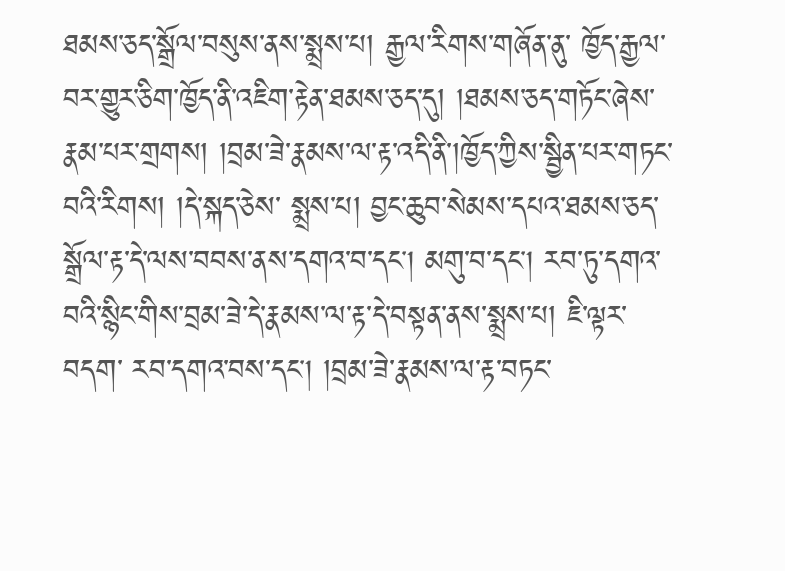ཐམས་ཅད་སྒྲོལ་བསུས་ནས་སྨྲས་པ། རྒྱལ་རིགས་གཞོན་ནུ་ ཁྱོད་རྒྱལ་བར་གྱུར་ཅིག་ཁྱོད་ནི་འཇིག་རྟེན་ཐམས་ཅད་དུ། །ཐམས་ཅད་གཏོང་ཞེས་རྣམ་པར་གྲགས། །བྲམ་ཟེ་རྣམས་ལ་རྟ་འདི་ནི་།ཁྱོད་ཀྱིས་སྦྱིན་པར་གཏང་བའི་རིགས། །དེ་སྐད་ཅེས་ སྨྲས་པ། བྱང་ཆུབ་སེམས་དཔའ་ཐམས་ཅད་སྒྲོལ་རྟ་དེ་ལས་བབས་ནས་དགའ་བ་དང། མགུ་བ་དང། རབ་ཏུ་དགའ་བའི་སྙིང་གིས་བྲམ་ཟེ་དེ་རྣམས་ལ་རྟ་དེ་བསྟན་ནས་སྨྲས་པ། ཇི་ལྟར་བདག་ རབ་དགའ་བས་དང། །བྲམ་ཟེ་རྣམས་ལ་རྟ་བཏང་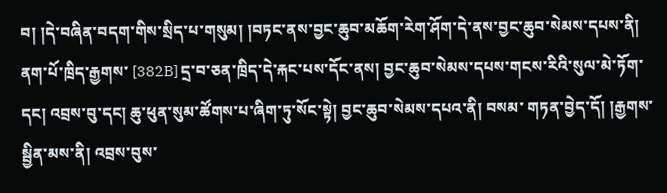བ། །དེ་བཞིན་བདག་གིས་སྲིད་པ་གསུམ། །བཏང་ནས་བྱང་ཆུབ་མཆོག་རེག་ཤོག་དེ་ནས་བྱང་ཆུབ་སེམས་དཔས་ནི། ནག་པོ་ཁྲིད་རྒྱགས་ [382B] དྲ་བ་ཅན་ཁྲིད་དེ་རྐང་པས་དོང་ནས། བྱང་ཆུབ་སེམས་དཔས་གངས་རིའི་སུལ་མེ་ཏོག་དང། འབྲས་བུ་དང། ཆུ་ཕུན་སུམ་ཚོགས་པ་ཞིག་ཏུ་སོང་སྟེ། བྱང་ཆུབ་སེམས་དཔའ་ནི། བསམ་ གཏན་བྱེད་དོ། །རྒྱགས་སྦྱིན་མས་ནི། འབྲས་བུས་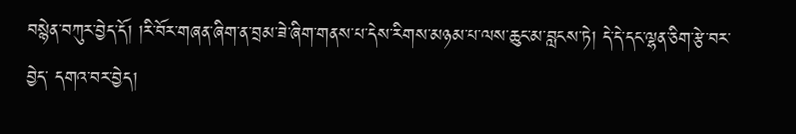བསྙེན་བཀུར་བྱེད་དོ། །རི་བོར་གཞན་ཞིག་ན་བྲམ་ཟེ་ཞིག་གནས་པ་དེས་རིགས་མཉམ་པ་ལས་ཆུང་མ་བླངས་ཏེ། དེ་དེ་དང་ལྷན་ཅིག་རྩེ་བར་བྱེད་ དགའ་བར་བྱེད།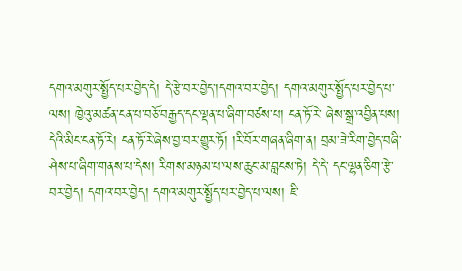དགའ་མགུར་སྤྱོད་པར་བྱེད་དེ། དེ་རྩེ་བར་བྱེད་།དགའ་བར་བྱེད། དགའ་མགུར་སྤྱོད་པར་བྱེད་པ་ལས། ཁྱེའུ་མཚན་ངན་པ་བཅོ་བརྒྱད་དང་ལྡན་པ་ཞིག་བཙས་པ། ངན་ཏོ་རེ་ ཞེས་སྒྲ་འབྱིན་པས། དེའི་མིང་ངན་ཏོ་རེ། ངན་ཏོ་རེ་ཞེས་བྱ་བར་གྱུར་ཏོ། །རི་བོར་གཞན་ཞིག་ན། བྲམ་ཟེ་རིག་བྱེད་བཞི་ཤེས་པ་ཞིག་གནས་པ་དེས། རིགས་མཉམ་པ་ལས་ཆུང་མ་བླངས་ཏེ། དེ་དེ་ དང་ལྷན་ཅིག་རྩེ་བར་བྱེད། དགའ་བར་བྱེད། དགའ་མགུར་སྤྱོད་པར་བྱེད་པ་ལས། ཇི་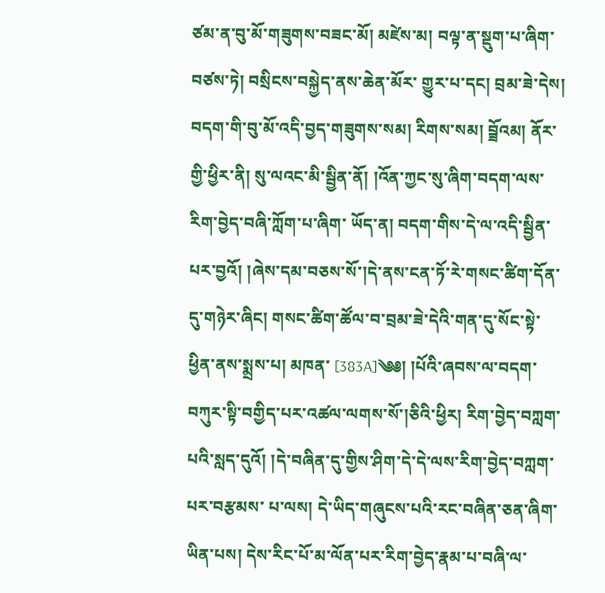ཙམ་ན་བུ་མོ་གཟུགས་བཟང་མོ། མཛེས་མ། བལྟ་ན་སྡུག་པ་ཞིག་བཙས་ཏེ། བསྲིངས་བསྐྱེད་ནས་ཆེན་མོར་ གྱུར་པ་དང། བྲམ་ཟེ་དེས། བདག་གི་བུ་མོ་འདི་བྱད་གཟུགས་སམ། རིགས་སམ། བྯོའམ། ནོར་གྱི་ཕྱིར་ནི། སུ་ལའང་མི་སྦྱིན་ནོ། །འོན་ཀྱང་སུ་ཞིག་བདག་ལས་རིག་བྱེད་བཞི་ཀློག་པ་ཞིག་ ཡོད་ན། བདག་གིས་དེ་ལ་འདི་སྦྱིན་པར་བྱའོ། །ཞེས་དམ་བཅས་སོ་།དེ་ནས་ངན་ཏོ་རེ་གསང་ཚིག་དོན་དུ་གཉེར་ཞིང། གསང་ཚིག་ཚོལ་བ་བྲམ་ཟེ་དེའི་གན་དུ་སོང་སྟེ་ཕྱིན་ནས་སྨྲས་པ། མཁན་ [383A]༄༅། །པོའི་ཞབས་ལ་བདག་བཀུར་སྟི་བགྱིད་པར་འཚལ་ལགས་སོ་།ཅིའི་ཕྱིར། རིག་བྱེད་བཀླག་པའི་སླད་དུའོ། །དེ་བཞིན་དུ་གྱིས་ཤིག་དེ་དེ་ལས་རིག་བྱེད་བཀླག་པར་བརྩམས་ པ་ལས། དེ་ཡིད་གཞུངས་པའི་རང་བཞིན་ཅན་ཞིག་ཡིན་པས། དེས་རིང་པོ་མ་ལོན་པར་རིག་བྱེད་རྣམ་པ་བཞི་ལ་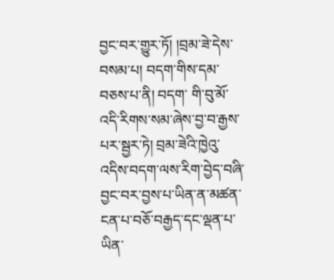བྱང་བར་གྱུར་ཏོ། །བྲམ་ཟེ་དེས་བསམ་པ། བདག་གིས་དམ་བཅས་པ་ནི། བདག་ གི་བུ་མོ་འདི་རིགས་སམ་ཞེས་བྱ་བ་རྒྱས་པར་སྦྱར་ཏེ། བྲམ་ཟེའི་ཁྱེའུ་འདིས་བདག་ལས་རིག་བྱེད་བཞི་བྱང་བར་བྱས་པ་ཡིན་ན་མཚན་ངན་པ་བཅོ་བརྒྱད་དང་ལྡན་པ་ཡིན་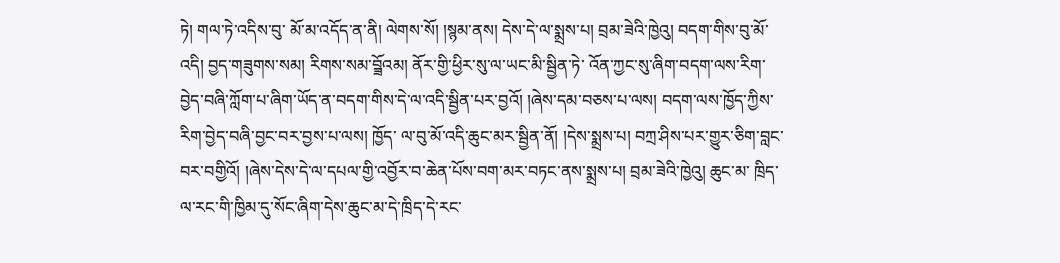ཏེ། གལ་ཏེ་འདིས་བུ་ མོ་མ་འདོད་ན་ནི། ལེགས་སོ། །སྙམ་ནས། དེས་དེ་ལ་སྨྲས་པ། བྲམ་ཟེའི་ཁྱེའུ། བདག་གིས་བུ་མོ་འདི། བྱད་གཟུགས་སམ། རིགས་སམ་བྯོའམ། ནོར་གྱི་ཕྱིར་སུ་ལ་ཡང་མི་སྦྱིན་ཏེ་ འོན་ཀྱང་སུ་ཞིག་བདག་ལས་རིག་བྱེད་བཞི་ཀློག་པ་ཞིག་ཡོད་ན་བདག་གིས་དེ་ལ་འདི་སྦྱིན་པར་བྱའོ། །ཞེས་དམ་བཅས་པ་ལས། བདག་ལས་ཁྱོད་ཀྱིས་རིག་བྱེད་བཞི་བྱང་བར་བྱས་པ་ལས། ཁྱོད་ ལ་བུ་མོ་འདི་ཆུང་མར་སྦྱིན་ནོ། །དེས་སྨྲས་པ། བཀྲ་ཤིས་པར་གྱུར་ཅིག་བླང་བར་བགྱིའོ། །ཞེས་དེས་དེ་ལ་དཔལ་གྱི་འབྱོར་བ་ཆེན་པོས་བག་མར་བཏང་ནས་སྨྲས་པ། བྲམ་ཟེའི་ཁྱེའུ། ཆུང་མ་ ཁྲིད་ལ་རང་གི་ཁྱིམ་དུ་སོང་ཞིག་དེས་ཆུང་མ་དེ་ཁྲིད་དེ་རང་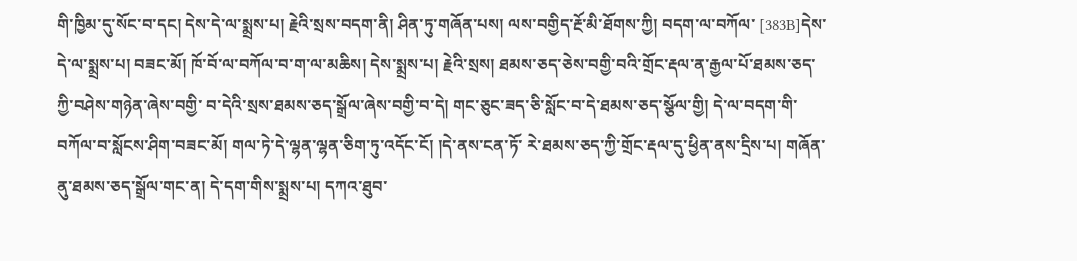གི་ཁྱིམ་དུ་སོང་བ་དང། དེས་དེ་ལ་སྨྲས་པ། རྗེའི་སྲས་བདག་ནི། ཤིན་ཏུ་གཞོན་པས། ལས་བགྱིད་རྔོ་མི་ཐོགས་ཀྱི། བདག་ལ་བཀོལ་ [383B]དེས་དེ་ལ་སྨྲས་པ། བཟང་མོ། ཁོ་བོ་ལ་བཀོལ་བ་ག་ལ་མཆིས། དེས་སྨྲས་པ། རྗེའི་སྲས། ཐམས་ཅད་ཅེས་བགྱི་བའི་གྲོང་རྡལ་ན་རྒྱལ་པོ་ཐམས་ཅད་ཀྱི་བཤེས་གཉེན་ཞེས་བགྱི་ བ་དེའི་སྲས་ཐམས་ཅད་སྒྲོལ་ཞེས་བགྱི་བ་དེ། གང་ཅུང་ཟད་ཅི་སློང་བ་དེ་ཐམས་ཅད་སྩོལ་གྱི། དེ་ལ་བདག་གི་བཀོལ་བ་སློངས་ཤིག་བཟང་མོ། གལ་ཏེ་དེ་ལྷན་ལྷན་ཅིག་ཏུ་འདོང་ངོ། །དེ་ནས་ངན་ཏོ་ རེ་ཐམས་ཅད་ཀྱི་གྲོང་རྡལ་དུ་ཕྱིན་ནས་དྲིས་པ། གཞོན་ནུ་ཐམས་ཅད་སྒྲོལ་གང་ན། དེ་དག་གིས་སྨྲས་པ། དཀའ་ཐུབ་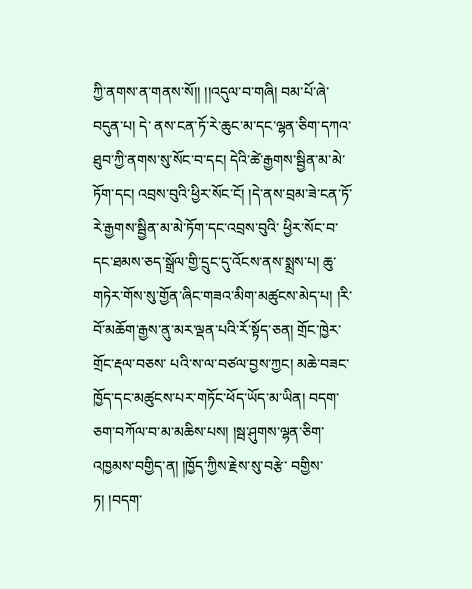ཀྱི་ནགས་ན་གནས་སོ།། །།འདུལ་བ་གཞི། བམ་པོ་ཞེ་བདུན་པ། དེ་ ནས་ངན་ཏོ་རེ་ཆུང་མ་དང་ལྷན་ཅིག་དཀའ་ཐུབ་ཀྱི་ནགས་སུ་སོང་བ་དང། དེའི་ཚེ་རྒྱགས་སྦྱིན་མ་མེ་ཏོག་དང། འབྲས་བུའི་ཕྱིར་སོང་ངོ། །དེ་ནས་བྲམ་ཟེ་ངན་ཏོ་རེ་རྒྱགས་སྦྱིན་མ་མེ་ཏོག་དང་འབྲས་བུའི་ ཕྱིར་སོང་བ་དང་ཐམས་ཅད་སྒྲོལ་གྱི་དྲུང་དུ་འོངས་ནས་སྨྲས་པ། ཆུ་གཏེར་གོས་སུ་གྱོན་ཞིང་གཟའ་མིག་མཚུངས་མེད་པ། །རི་བོ་མཆོག་རྒྱས་ནུ་མར་ལྡན་པའི་རོ་སྟོད་ཅན། གྲོང་ཁྱེར་གྲོང་རྡལ་བཅས་ པའི་ས་ལ་བཙལ་བྱས་ཀྱང། མཆེ་བཟང་ཁྱོད་དང་མཚུངས་པར་གཏོང་ཕོད་ཡོད་མ་ཡིན། བདག་ཅག་བཀོལ་བ་མ་མཆིས་པས། །སྦ་ཤུགས་ལྷན་ཅིག་འཁྱམས་བགྱིད་ན། །ཁྱོད་ཀྱིས་རྗེས་སུ་བརྩེ་ བགྱིས་ཏ། །བདག་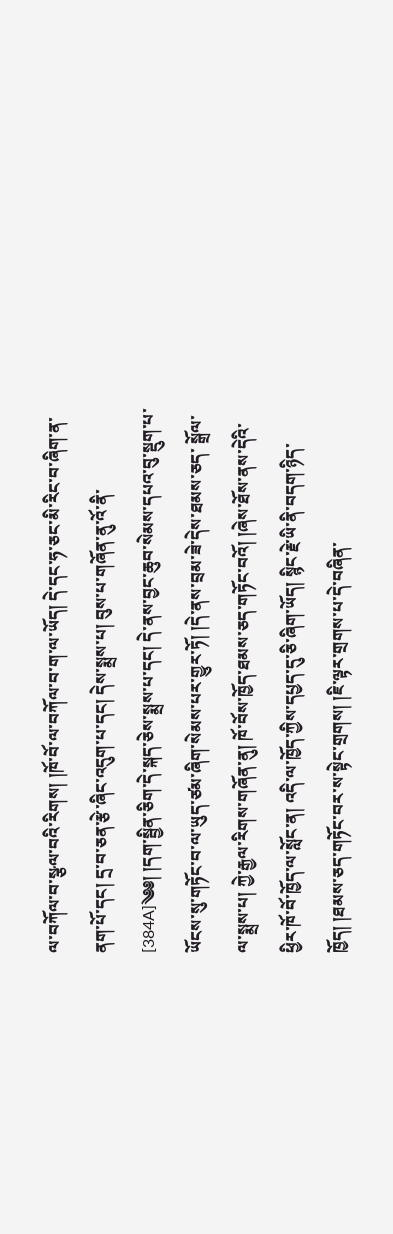ལ་བཀོལ་བ་སྩལ་བའི་རིགས། །ཁོ་བོ་ལ་བཀོལ་བ་ག་ལ་ཡོད། དེ་དང་ཧ་ཅང་མི་རིང་བ་ཞིག་ན་ནག་པོ་དང། དྲ་བ་ཅན་རྩེ་ཞིང་འདུག་པ་དང། དེས་སྨྲས་པ། བུས་པ་གཞོན་ནུ་འོ་ནི་ [384A]༄༅། །དག་སྦྱིན་ཅིག་དེ་སྐད་ཅེས་སྨྲས་པ་དང། དེ་ནས་བྱང་ཆུབ་སེམས་དཔའ་བུ་སྡུག་པ་ཡོངས་སུ་གཏོང་བ་ལ་ཡུད་ཙམ་ཞིག་སེམས་པར་གྱུར་ཏོ། །དེ་ནས་བྲམ་ཟེ་དེས་ཐམས་ཅད་ སྒྲོལ་ལ་སྨྲས་པ། ཀྱེ་རྒྱལ་རིགས་གཞོན་ནུ། ཁོ་བོས་ཁྱོད་ཐམས་ཅད་གཏོང་བའོ། །ཞེས་ཐོས་ནས་དེའི་ཕྱིར་ཁོ་བོ་ཁྱོད་ལ་སློང་ན། འདི་ལ་ཁྱོད་ཀྱིས་དཔྱད་དུ་ཅི་ཞིག་ཡོད། སྙིང་རྗེ་ཡི་ནི་བདག་ཉིད་ ཁྱོད། །ཐམས་ཅད་གཏོང་བར་ས་སྟེང་གྲགས། །ཇི་ལྟར་གྲགས་པ་དེ་བཞིན་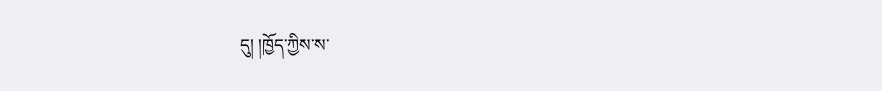དུ། །ཁྱོད་ཀྱིས་ས་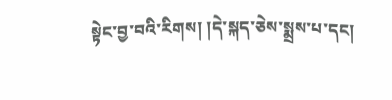སྟེང་བྱ་བའི་རིགས། །དེ་སྐད་ཅེས་སྨྲས་པ་དང།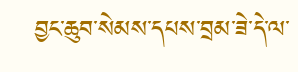བྱང་ཆུབ་སེམས་དཔས་བྲམ་ཟེ་དེ་ལ་